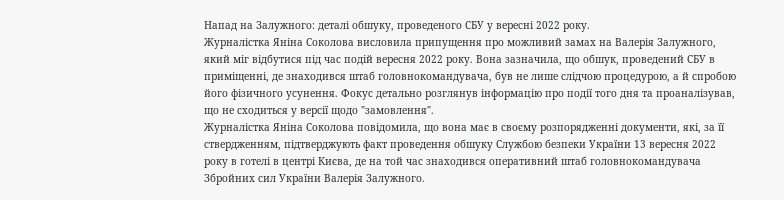Напад на Залужного: деталі обшуку, проведеного СБУ у вересні 2022 року.
Журналістка Яніна Соколова висловила припущення про можливий замах на Валерія Залужного, який міг відбутися під час подій вересня 2022 року. Вона зазначила, що обшук, проведений СБУ в приміщенні, де знаходився штаб головнокомандувача, був не лише слідчою процедурою, а й спробою його фізичного усунення. Фокус детально розглянув інформацію про події того дня та проаналізував, що не сходиться у версії щодо "замовлення".
Журналістка Яніна Соколова повідомила, що вона має в своєму розпорядженні документи, які, за її ствердженням, підтверджують факт проведення обшуку Службою безпеки України 13 вересня 2022 року в готелі в центрі Києва, де на той час знаходився оперативний штаб головнокомандувача Збройних сил України Валерія Залужного.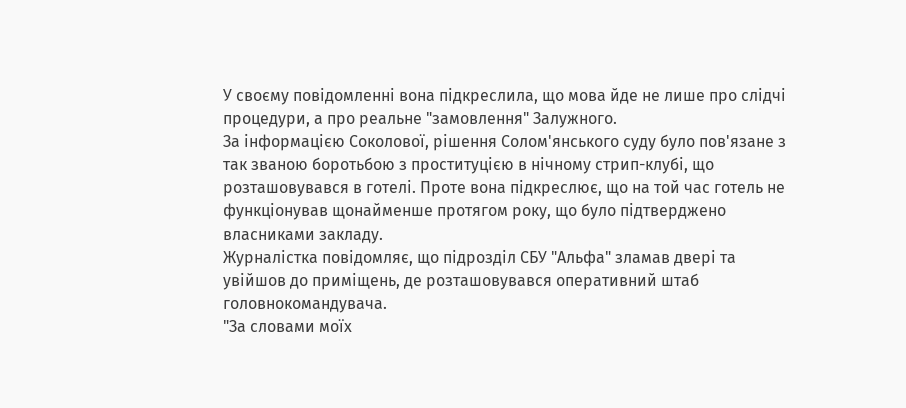У своєму повідомленні вона підкреслила, що мова йде не лише про слідчі процедури, а про реальне "замовлення" Залужного.
За інформацією Соколової, рішення Солом'янського суду було пов'язане з так званою боротьбою з проституцією в нічному стрип-клубі, що розташовувався в готелі. Проте вона підкреслює, що на той час готель не функціонував щонайменше протягом року, що було підтверджено власниками закладу.
Журналістка повідомляє, що підрозділ СБУ "Альфа" зламав двері та увійшов до приміщень, де розташовувався оперативний штаб головнокомандувача.
"За словами моїх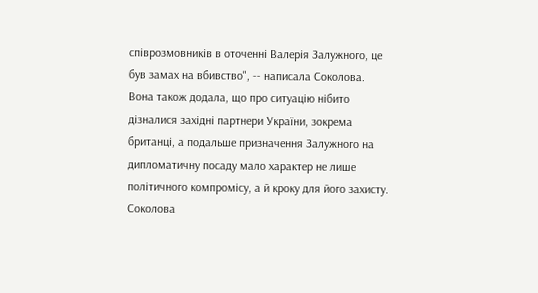співрозмовників в оточенні Валерія Залужного, це був замах на вбивство", -- написала Соколова.
Вона також додала, що про ситуацію нібито дізналися західні партнери України, зокрема британці, а подальше призначення Залужного на дипломатичну посаду мало характер не лише політичного компромісу, а й кроку для його захисту.
Соколова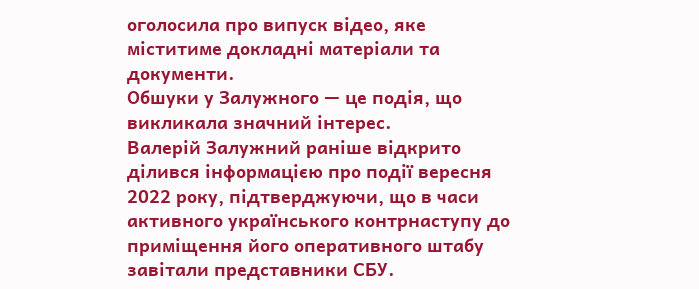оголосила про випуск відео, яке міститиме докладні матеріали та документи.
Обшуки у Залужного — це подія, що викликала значний інтерес.
Валерій Залужний раніше відкрито ділився інформацією про події вересня 2022 року, підтверджуючи, що в часи активного українського контрнаступу до приміщення його оперативного штабу завітали представники СБУ.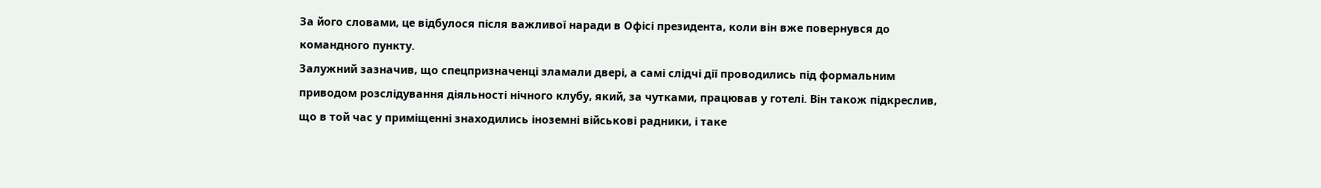За його словами, це відбулося після важливої наради в Офісі президента, коли він вже повернувся до командного пункту.
Залужний зазначив, що спецпризначенці зламали двері, а самі слідчі дії проводились під формальним приводом розслідування діяльності нічного клубу, який, за чутками, працював у готелі. Він також підкреслив, що в той час у приміщенні знаходились іноземні військові радники, і таке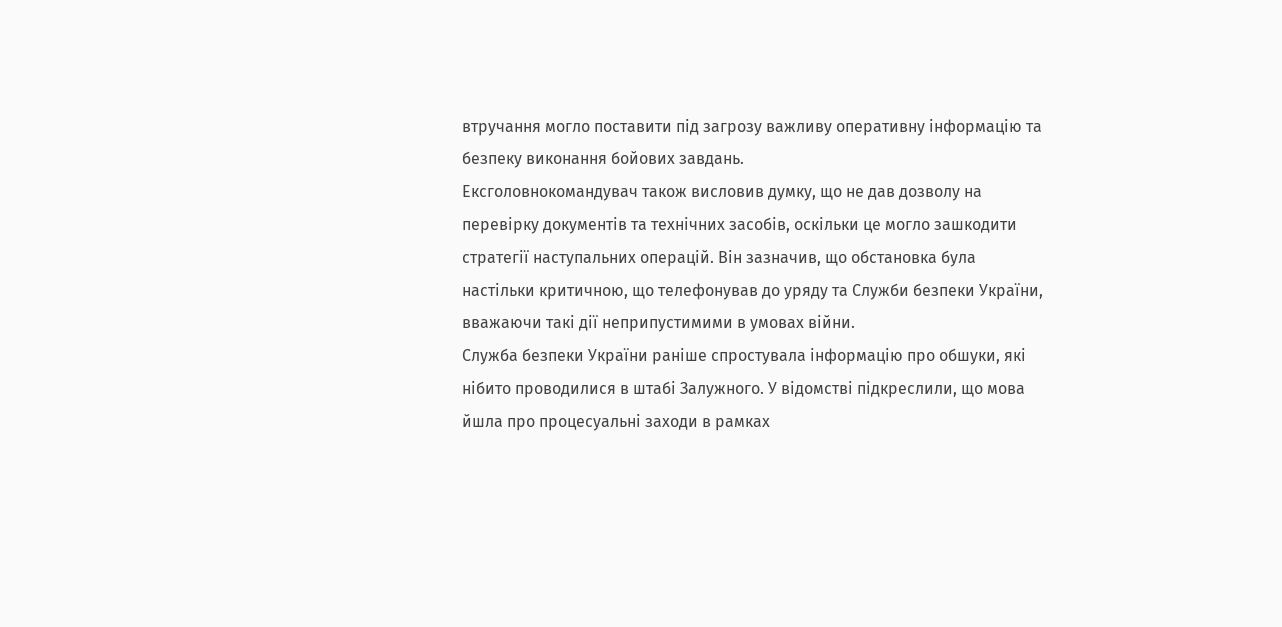втручання могло поставити під загрозу важливу оперативну інформацію та безпеку виконання бойових завдань.
Ексголовнокомандувач також висловив думку, що не дав дозволу на перевірку документів та технічних засобів, оскільки це могло зашкодити стратегії наступальних операцій. Він зазначив, що обстановка була настільки критичною, що телефонував до уряду та Служби безпеки України, вважаючи такі дії неприпустимими в умовах війни.
Служба безпеки України раніше спростувала інформацію про обшуки, які нібито проводилися в штабі Залужного. У відомстві підкреслили, що мова йшла про процесуальні заходи в рамках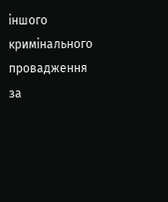іншого кримінального провадження за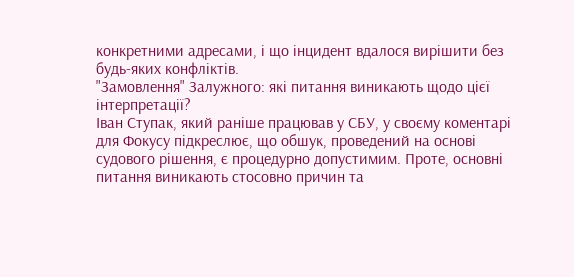конкретними адресами, і що інцидент вдалося вирішити без будь-яких конфліктів.
"Замовлення" Залужного: які питання виникають щодо цієї інтерпретації?
Іван Ступак, який раніше працював у СБУ, у своєму коментарі для Фокусу підкреслює, що обшук, проведений на основі судового рішення, є процедурно допустимим. Проте, основні питання виникають стосовно причин та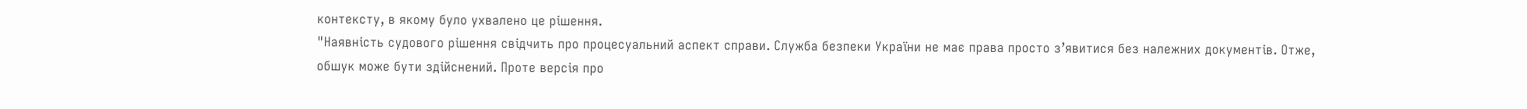контексту, в якому було ухвалено це рішення.
"Наявність судового рішення свідчить про процесуальний аспект справи. Служба безпеки України не має права просто з’явитися без належних документів. Отже, обшук може бути здійснений. Проте версія про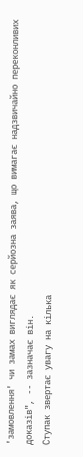'замовлення' чи замах виглядає як серйозна заява, що вимагає надзвичайно переконливих доказів", -- зазначає він.
Ступак звертає увагу на кілька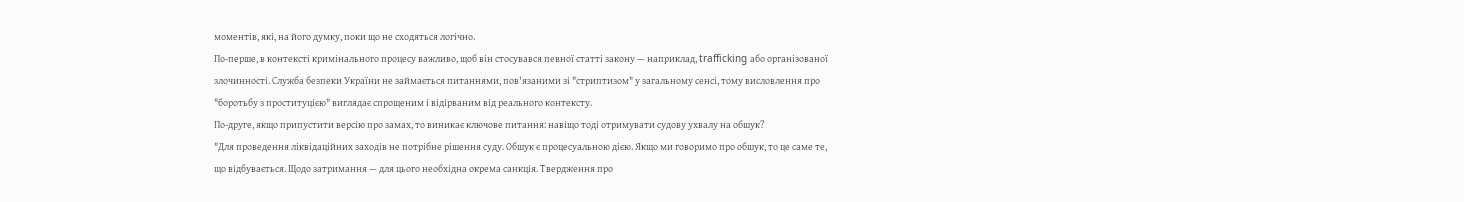моментів, які, на його думку, поки що не сходяться логічно.
По-перше, в контексті кримінального процесу важливо, щоб він стосувався певної статті закону — наприклад, trafficking або організованої злочинності. Служба безпеки України не займається питаннями, пов'язаними зі "стриптизом" у загальному сенсі, тому висловлення про "боротьбу з проституцією" виглядає спрощеним і відірваним від реального контексту.
По-друге, якщо припустити версію про замах, то виникає ключове питання: навіщо тоді отримувати судову ухвалу на обшук?
"Для проведення ліквідаційних заходів не потрібне рішення суду. Обшук є процесуальною дією. Якщо ми говоримо про обшук, то це саме те, що відбувається. Щодо затримання — для цього необхідна окрема санкція. Твердження про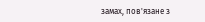замах, пов'язане з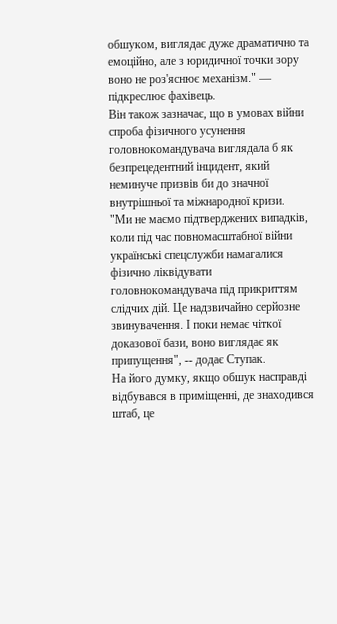обшуком, виглядає дуже драматично та емоційно, але з юридичної точки зору воно не роз'яснює механізм." — підкреслює фахівець.
Він також зазначає, що в умовах війни спроба фізичного усунення головнокомандувача виглядала б як безпрецедентний інцидент, який неминуче призвів би до значної внутрішньої та міжнародної кризи.
"Ми не маємо підтверджених випадків, коли під час повномасштабної війни українські спецслужби намагалися фізично ліквідувати головнокомандувача під прикриттям слідчих дій. Це надзвичайно серйозне звинувачення. І поки немає чіткої доказової бази, воно виглядає як припущення", -- додає Ступак.
На його думку, якщо обшук насправді відбувався в приміщенні, де знаходився штаб, це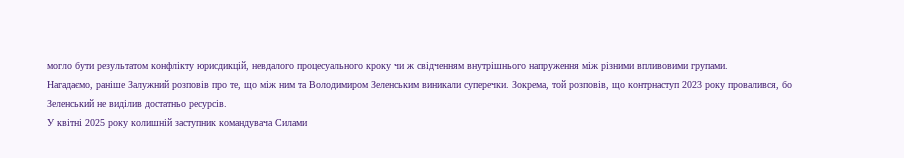могло бути результатом конфлікту юрисдикцій, невдалого процесуального кроку чи ж свідченням внутрішнього напруження між різними впливовими групами.
Нагадаємо, раніше Залужний розповів про те, що між ним та Володимиром Зеленським виникали суперечки. Зокрема, той розповів, що контрнаступ 2023 року провалився, бо Зеленський не виділив достатньо ресурсів.
У квітні 2025 року колишній заступник командувача Силами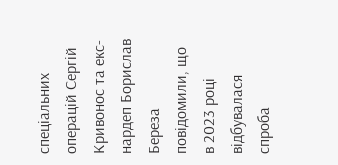спеціальних операцій Сергій Кривонос та екс-нардеп Борислав Береза повідомили, що в 2023 році відбувалася спроба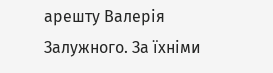арешту Валерія Залужного. За їхніми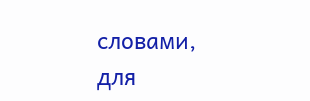словами, для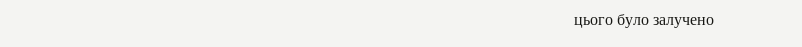цього було залучено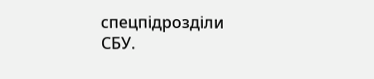спецпідрозділи СБУ.